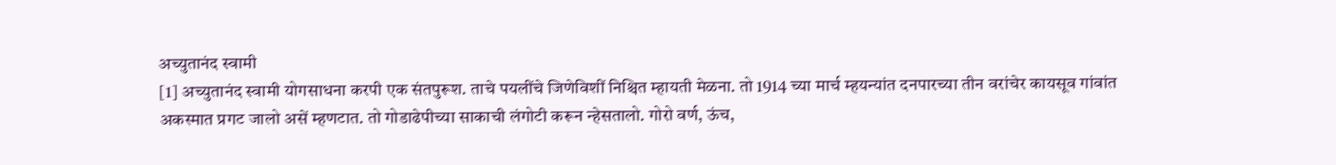अच्युतानंद स्वामी
[1] अच्युतानंद स्वामी योगसाधना करपी एक संतपुरूश. ताचे पयलींचे जिणेविशीं निश्चित म्हायती मेळना. तो 1914 च्या मार्च म्हयन्यांत दनपारच्या तीन वरांचेर कायसूव गांवांत अकस्मात प्रगट जालो असें म्हणटात. तो गोडाढेपीच्या साकाची लंगोटी करून न्हेसतालो. गोरो वर्ण, ऊंच,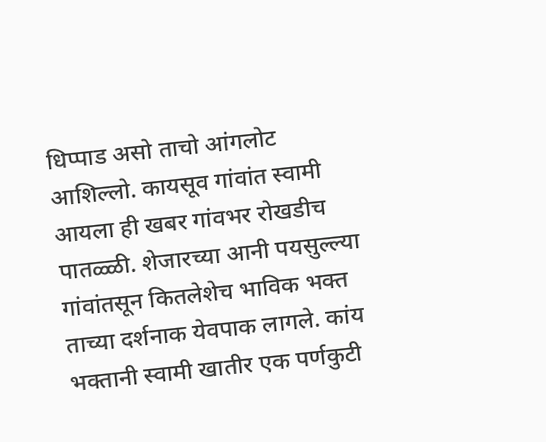धिप्पाड असो ताचो आंगलोट आशिल्लो. कायसूव गांवांत स्वामी आयला ही खबर गांवभर रोखडीच पातळ्ळी. शेजारच्या आनी पयसुल्ल्या गांवांतसून कितलेशेच भाविक भक्त ताच्या दर्शनाक येवपाक लागले. कांय भक्तानी स्वामी खातीर एक पर्णकुटी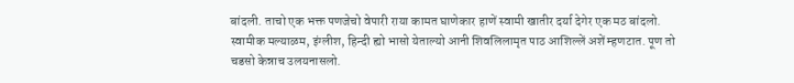बांदली. ताचो एक भक्त पणजेचो वेपारी राया कामत घाणेकार हाणें स्वामी खातीर दर्या देगेर एक मठ बांदलो. स्वामीक मल्याळम, इंग्लीश, हिन्दी ह्यो भासो येताल्यो आनी शिवलिलामृत पाठ आशिल्लें अशें म्हणटात. पूण तो चडसो केन्नाच उलयनासलो.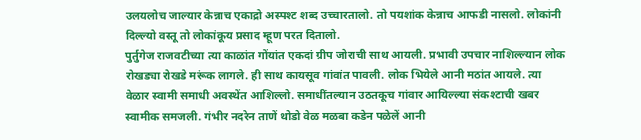उलयलोच जाल्यार केन्नाच एकाद्रो अस्पश्ट शब्द उच्चारतालो. तो पयशांक केन्नाच आफडी नासलो. लोकांनी दिल्ल्यो वस्तू तो लोकांकूय प्रसाद म्हूण परत दितालो.
पुर्तुगेज राजवटीच्या त्या काळांत गोंयांत एकदां ग्रीप जोराची साथ आयली. प्रभावी उपचार नाशिल्ल्यान लोक रोखड्या रोखडे मरूंक लागले. ही साथ कायसूव गांवांत पावली. लोक भियेले आनी मठांत आयले. त्या वेळार स्वामी समाधी अवस्थेंत आशिल्लो. समाधींतल्यान उठतकूच गांवार आयिल्ल्या संकश्टाची खबर स्वामीक समजली. गंभीर नदरेन ताणें थोडो वेळ मळबा कडेन पळेलें आनी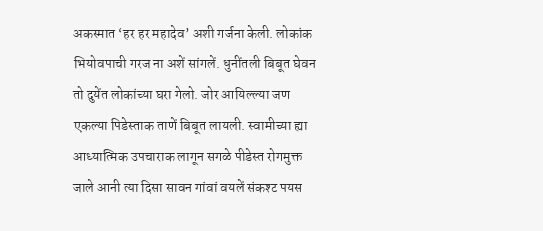अकस्मात ‘हर हर महादेव’ अशी गर्जना केली. लोकांक भियोवपाची गरज ना अशें सांगलें. धुनींतली बिबूत घेवन तो दुयेंत लोकांच्या घरा गेलो. जोर आयिल्ल्या जण एकल्या पिडेस्ताक ताणें बिबूत लायली. स्वामीच्या ह्या आध्यात्मिक उपचाराक लागून सगळे पीडेस्त रोगमुक्त जाले आनी त्या दिसा सावन गांवां वयलें संकश्ट पयस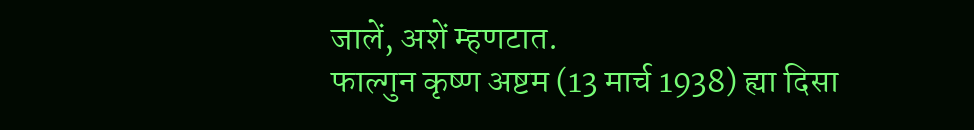जालें, अशें म्हणटात.
फाल्गुन कृष्ण अष्टम (13 मार्च 1938) ह्या दिसा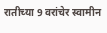रातीच्या 9 वरांचेर स्वामीन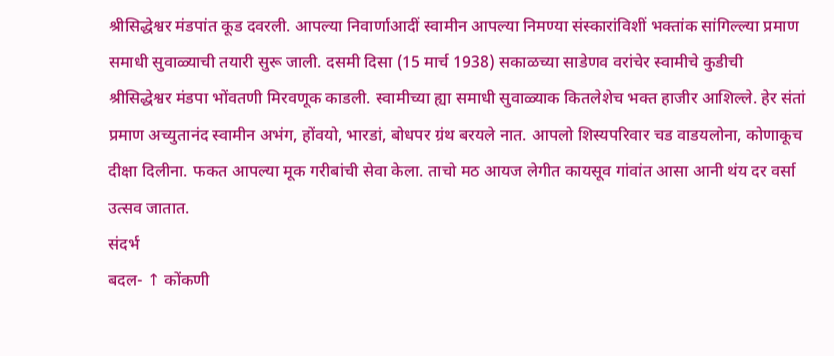श्रीसिद्धेश्वर मंडपांत कूड दवरली. आपल्या निवार्णाआदीं स्वामीन आपल्या निमण्या संस्कारांविशीं भक्तांक सांगिल्ल्या प्रमाण समाधी सुवाळ्याची तयारी सुरू जाली. दसमी दिसा (15 मार्च 1938) सकाळच्या साडेणव वरांचेर स्वामीचे कुडीची श्रीसिद्धेश्वर मंडपा भोंवतणी मिरवणूक काडली. स्वामीच्या ह्या समाधी सुवाळ्याक कितलेशेच भक्त हाजीर आशिल्ले. हेर संतां प्रमाण अच्युतानंद स्वामीन अभंग, होंवयो, भारडां, बोधपर ग्रंथ बरयले नात. आपलो शिस्यपरिवार चड वाडयलोना, कोणाकूच दीक्षा दिलीना. फकत आपल्या मूक गरीबांची सेवा केला. ताचो मठ आयज लेगीत कायसूव गांवांत आसा आनी थंय दर वर्सा उत्सव जातात.
संदर्भ
बदल- ↑ कोंकणी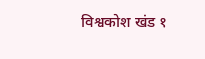विश्वकोश खंड १